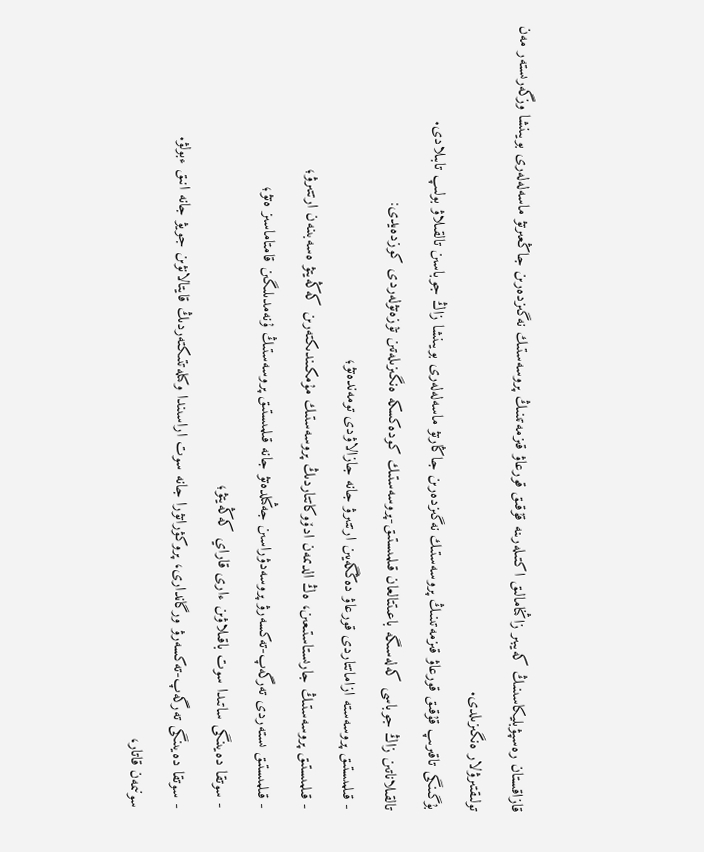قازاقستان رەسپۋبليكاسىنىڭ كەيبىر زاڭنامالىق اكتىلەرىنە قۇقىق قورعاۋ قىزمەتىنىڭ پروسەستىك نەگىزدەرىن جاڭعىرتۋ ماسەلەلەرى بويىنشا وزگەرىستەر مەن تولىقتىرۋلار ەنگىزىلدى.
بۇگىنگى تاقىرىپ قۇقىق قورعاۋ قىزمەتىنىڭ پروسەستىك نەگىزدەرىن جاڭارتۋ ماسەلەلەرى بويىنشا زاڭ جوباسىن تالقىلاۋ بولىپ تابىلادى.
تالقىلاناتىن زاڭ جوباسى كەلەسىگە باعىتتالعان قىلمىستىق-پروسەستىك كودەكسكە ەنگىزىلەتىن تۇزەتۋلەردى كوزدەيدى:
- قىلمىستىق پروسەستە ازاماتتاردى قورعاۋ دەڭگەيىن ارتتىرۋ جانە جازالاۋدى تومەندەتۋ؛
- قىلمىستىق پروسەستىڭ جارىستاستىعىن، ەڭ الدىمەن ادۆوكاتتاردىڭ پروسەستىك مۇمكىندىكتەرىن كەڭەيتۋ ەسەبىنەن ارتتىرۋ؛
- قىلمىستىق ىستەردى تەرگەپ-تەكسەرۋ پروسەدۋراسىن جەڭىلدەتۋ جانە قىلمىستىق پروسەستىڭ ۇنەمدىلىگىن قامتاماسىز ەتۋ؛
- سوتقا دەيىنگى ساتىدا سوت باقىلاۋىن ءارى قاراي كەڭەيتۋ؛
- سوتقا دەيىنگى تەرگەپ-تەكسەرۋ ورگاندارى، پروكۋراتۋرا جانە سوت اراسىندا وكىلەتتىكتەردىڭ قايتالانۋىن جويۋ جانە انىق ءبولۋ.
سونىمەن قاتار،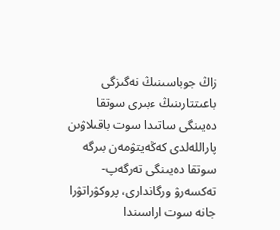زاڭ جوباسىنىڭ نەگىزگى باعىتتارىنىڭ ءبىرى سوتقا دەيىنگى ساتىدا سوت باقىلاۋىن پاراللەلدى كەڭەيتۋمەن بىرگە سوتقا دەيىنگى تەرگەپ-تەكسەرۋ ورگاندارى، پروكۋراتۋرا جانە سوت اراسىندا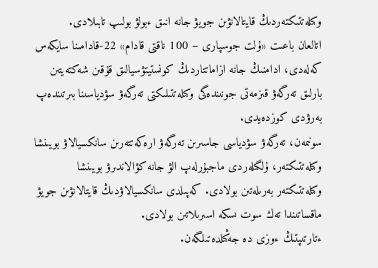وكىلەتتىكتەردىڭ قايتالانۋىن جويۋ جانە انىق ءبولۋ بولىپ تابىلادى.
اتالعان باعىت «ۇلت جوسپارى – 100 ناقتى قادام» 22-قادامىنا سايكەس كەلەدى، ادامنىڭ جانە ازاماتتاردىڭ كونستيتۋسيالىق قۇقىن شەكتەيتىن بارلىق تەرگەۋ قىزمەتى جونىندەگى وكىلەتتىلىكتى تەرگەۋ سۋدياسىنا بىرتىندەپ بەرۋدى كوزدەيدى.
سونىمەن، تەرگەۋ سۋدياسى جاسىرىن تەرگەۋ ارەكەتتەرىن سانكسيالاۋ بويىنشا وكىلەتتىكتەر، ۇلگىلەردى ماجبۇرلەپ الۋ جانە كۋالاندىرۋ بويىنشا وكىلەتتىكتەر بەرىلەتىن بولادى. كەپىلدى سانكسيالاۋدىڭ قايتالانۋىن جويۋ ماقساتىندا تەك سوت ىسكە اسىرىلاتىن بولادى.
ءتارتىپتىڭ ءوزى دە جەڭىلدەتىلگەن.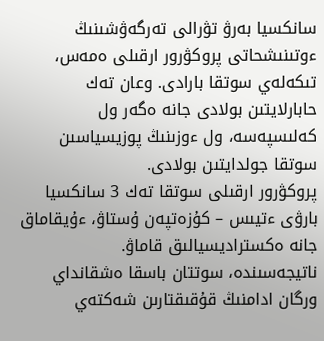سانكسيا بەرۋ تۋرالى تەرگەۋشىنىڭ ءوتىنىشحاتى پروكۋرور ارقىلى ەمەس، تىكەلەي سوتقا بارادى. وعان تەك حابارلايتىن بولادى جانە ەگەر ول كەلىسپەسە، ول ءوزىنىڭ پوزيسياسىن سوتقا جولدايتىن بولادى.
پروكۋرور ارقىلى سوتقا تەك 3 سانكسيا بارۋى ءتيىس – كۇزەتپەن ۇستاۋ، ءۇيقاماق جانە ەكستراديسيالىق قاماۋ.
ناتيجەسىندە، سوتتان باسقا ەشقانداي ورگان ادامنىڭ قۇقىقتارىن شەكتەي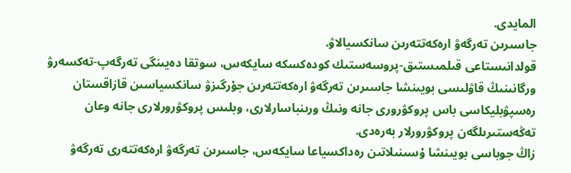المايدى.
جاسىرىن تەرگەۋ ارەكەتتەرىن سانكسيالاۋ.
قولدانىستاعى قىلمىستىق-پروسەستىك كودەكسكە سايكەس، سوتقا دەيىنگى تەرگەپ-تەكسەرۋ ورگانىنىڭ قاۋلىسى بويىنشا جاسىرىن تەرگەۋ ارەكەتتەرىن جۇرگىزۋ سانكسياسىن قازاقستان رەسپۋبليكاسى باس پروكۋرورى جانە ونىڭ ورىنباسارلارى، وبلىس پروكۋرورلارى جانە وعان تەڭەستىرىلگەن پروكۋرورلار بەرەدى.
زاڭ جوباسى بويىنشا ۇسىنىلاتىن رەداكسياعا سايكەس، جاسىرىن تەرگەۋ ارەكەتتەرى تەرگەۋ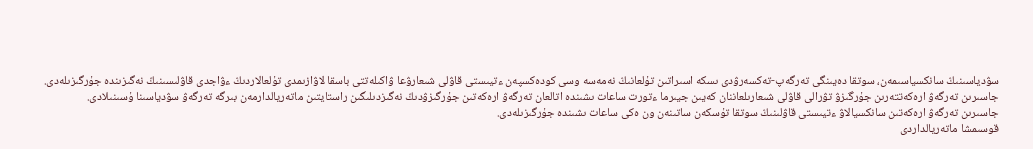سۋدياسىنىڭ سانكسياسىمەن، سوتقا دەيىنگى تەرگەپ-تەكسەرۋدى ىسكە اسىراتىن تۇلعانىڭ نەمەسە وسى كودەكسپەن ءتيىستى قاۋلى شىعارۋعا ۋاكىلەتتى باسقا لاۋازىمدى تۇلعالاردىڭ ءۋاجدى قاۋلىسىنىڭ نەگىزىندە جۇرگىزىلەدى.
جاسىرىن تەرگەۋ ارەكەتتەرىن جۇرگىزۋ تۋرالى قاۋلى شىعارىلعاننان كەيىن جيىرما ءتورت ساعات ىشىندە اتالعان تەرگەۋ ارەكەتىن جۇرگىزۋدىڭ نەگىزدىلىگىن راستايتىن ماتەريالدارمەن بىرگە تەرگەۋ سۋدياسىنا ۇسىنىلادى.
جاسىرىن تەرگەۋ ارەكەتىن سانكسيالاۋ ءتيىستى قاۋلىنىڭ سوتقا تۇسكەن ساتىنەن ون ەكى ساعات ىشىندە جۇرگىزىلەدى.
قوسىمشا ماتەريالداردى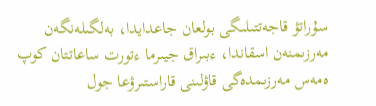سۇراتۋ قاجەتتىلىگى بولعان جاعدايدا، بەلگىلەنگەن مەرزىمنەن اسقاندا، ءبىراق جيىرما ءتورت ساعاتتان كوپ ەمەس مەرزىمدەگى قاۋلىنى قاراستىرۋعا جول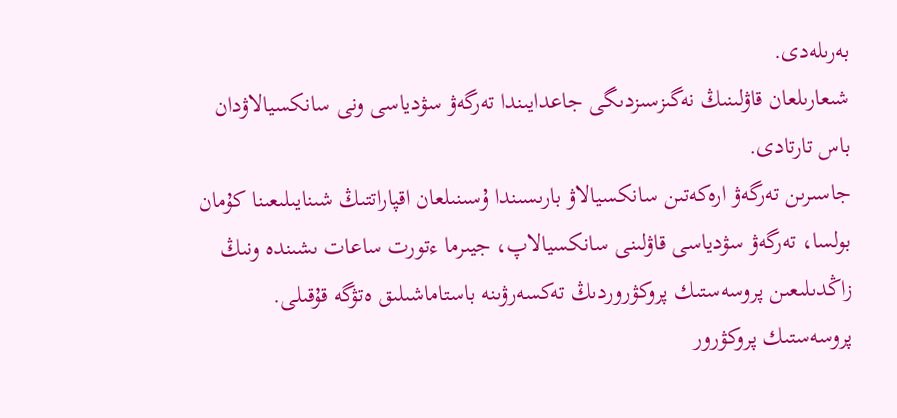بەرىلەدى.
شىعارىلعان قاۋلىنىڭ نەگىزسىزدىگى جاعدايىندا تەرگەۋ سۋدياسى ونى سانكسيالاۋدان باس تارتادى.
جاسىرىن تەرگەۋ ارەكەتىن سانكسيالاۋ بارىسىندا ۇسىنىلعان اقپاراتتىڭ شىنايىلىعىنا كۇمان بولسا، تەرگەۋ سۋدياسى قاۋلىنى سانكسيالاپ، جيىرما ءتورت ساعات ىشىندە ونىڭ زاڭدىلىعىن پروسەستىك پروكۋروردىڭ تەكسەرۋىنە باستاماشىلىق ەتۋگە قۇقىلى.
پروسەستىك پروكۋرور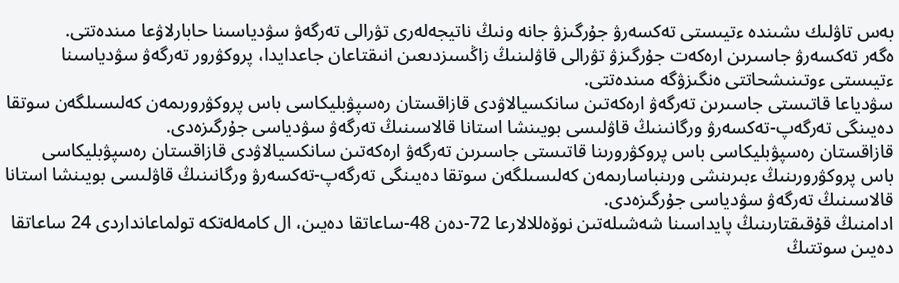بەس تاۋلىك ىشىندە ءتيىستى تەكسەرۋ جۇرگىزۋ جانە ونىڭ ناتيجەلەرى تۋرالى تەرگەۋ سۋدياسىنا حابارلاۋعا مىندەتتى.
ەگەر تەكسەرۋ جاسىرىن ارەكەت جۇرگىزۋ تۋرالى قاۋلىنىڭ زاڭسىزدىعىن انىقتاعان جاعدايدا، پروكۋرور تەرگەۋ سۋدياسىنا ءتيىستى ءوتىنىشحاتتى ەنگىزۋگە مىندەتتى.
سۋدياعا قاتىستى جاسىرىن تەرگەۋ ارەكەتىن سانكسيالاۋدى قازاقستان رەسپۋبليكاسى باس پروكۋرورىمەن كەلىسىلگەن سوتقا دەيىنگى تەرگەپ-تەكسەرۋ ورگانىنىڭ قاۋلىسى بويىنشا استانا قالاسىنىڭ تەرگەۋ سۋدياسى جۇرگىزەدى.
قازاقستان رەسپۋبليكاسى باس پروكۋرورىنا قاتىستى جاسىرىن تەرگەۋ ارەكەتىن سانكسيالاۋدى قازاقستان رەسپۋبليكاسى باس پروكۋرورىنىڭ ءبىرىنشى ورىنباسارىمەن كەلىسىلگەن سوتقا دەيىنگى تەرگەپ-تەكسەرۋ ورگانىنىڭ قاۋلىسى بويىنشا استانا قالاسىنىڭ تەرگەۋ سۋدياسى جۇرگىزەدى.
ادامنىڭ قۇقىقتارىنىڭ پايداسىنا شەشىلەتىن نوۆەللالارعا 72-دەن 48-ساعاتقا دەيىن، ال كامەلەتكە تولماعانداردى 24 ساعاتقا دەيىن سوتتىڭ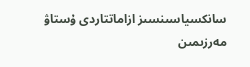سانكسياسىنسىز ازاماتتاردى ۇستاۋ مەرزىمىن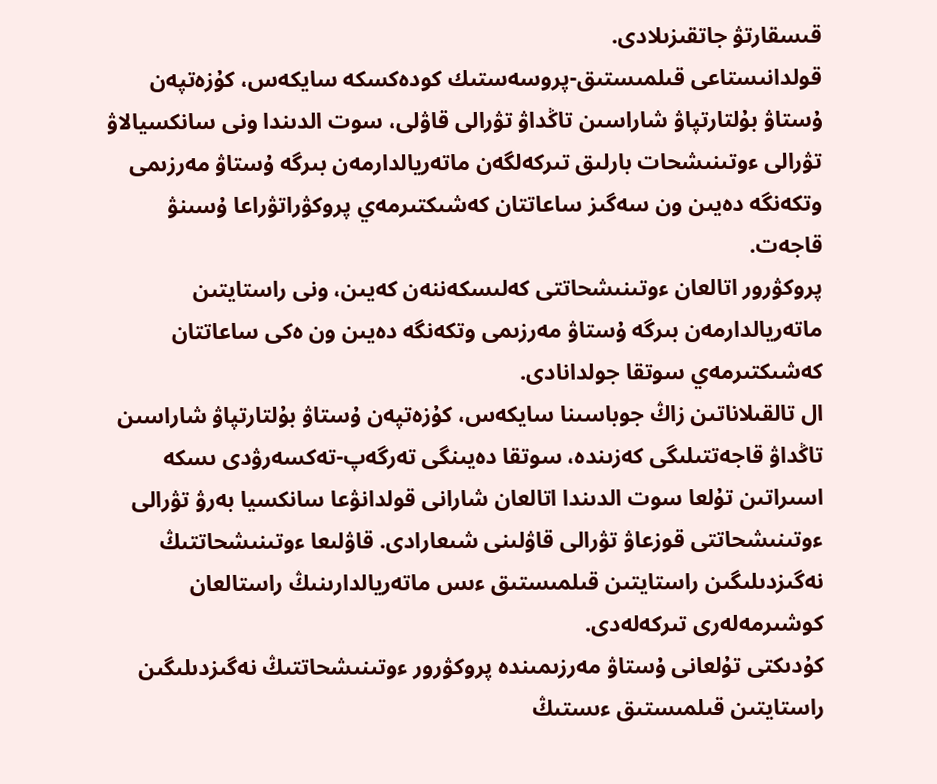قىسقارتۋ جاتقىزىلادى.
قولدانىستاعى قىلمىستىق-پروسەستىك كودەكسكە سايكەس، كۇزەتپەن ۇستاۋ بۇلتارتپاۋ شاراسىن تاڭداۋ تۋرالى قاۋلى، سوت الدىندا ونى سانكسيالاۋ تۋرالى ءوتىنىشحات بارلىق تىركەلگەن ماتەريالدارمەن بىرگە ۇستاۋ مەرزىمى وتكەنگە دەيىن ون سەگىز ساعاتتان كەشىكتىرمەي پروكۋراتۋراعا ۇسىنۋ قاجەت.
پروكۋرور اتالعان ءوتىنىشحاتتى كەلىسكەننەن كەيىن، ونى راستايتىن ماتەريالدارمەن بىرگە ۇستاۋ مەرزىمى وتكەنگە دەيىن ون ەكى ساعاتتان كەشىكتىرمەي سوتقا جولدانادى.
ال تالقىلاناتىن زاڭ جوباسىنا سايكەس، كۇزەتپەن ۇستاۋ بۇلتارتپاۋ شاراسىن تاڭداۋ قاجەتتىلىگى كەزىندە، سوتقا دەيىنگى تەرگەپ-تەكسەرۋدى ىسكە اسىراتىن تۇلعا سوت الدىندا اتالعان شارانى قولدانۋعا سانكسيا بەرۋ تۋرالى ءوتىنىشحاتتى قوزعاۋ تۋرالى قاۋلىنى شىعارادى. قاۋلىعا ءوتىنىشحاتتىڭ نەگىزدىلىگىن راستايتىن قىلمىستىق ءىس ماتەريالدارىنىڭ راستالعان كوشىرمەلەرى تىركەلەدى.
كۇدىكتى تۇلعانى ۇستاۋ مەرزىمىندە پروكۋرور ءوتىنىشحاتتىڭ نەگىزدىلىگىن راستايتىن قىلمىستىق ءىستىڭ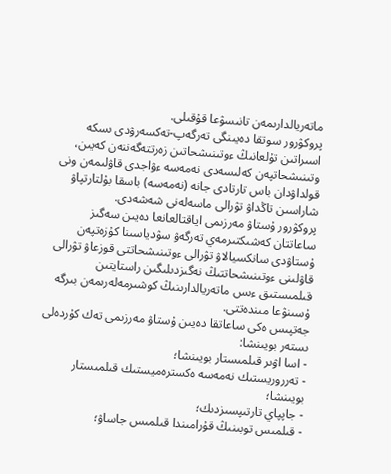ماتەريالدارىمەن تانىسۋعا قۇقىلى.
پروكۋرور سوتقا دەيىنگى تەرگەپ-تەكسەرۋدى ىسكە اسىراتىن تۇلعانىڭ ءوتىنىشحاتىن زەرتتەگەننەن كەيىن، وتىنىشحاتپەن كەلىسەدى نەمەسە ءۋاجدى قاۋلىمەن ونى قولداۋدان باس تارتادى جانە (نەمەسە) باسقا بۇلتارتپاۋ شاراسىن تاڭداۋ تۋرالى ماسەلەنى شەشەدى.
پروكۋرور ۇستاۋ مەرزىمى اياقتالعانعا دەيىن سەگىز ساعاتتان كەشىكتىرمەي تەرگەۋ سۋدياسىنا كۇزەتپەن ۇستاۋدى سانكسيالاۋ تۋرالى ءوتىنىشحاتتى قوزعاۋ تۋرالى قاۋلىنى ءوتىنىشحاتتىڭ نەگىزدىلىگىن راستايتىن قىلمىستىق ءىس ماتەريالدارىنىڭ كوشىرمەلەرىمەن بىرگە ۇسىنۋعا مىندەتتى.
جەتپىس ەكى ساعاتقا دەيىن ۇستاۋ مەرزىمى تەك كۇردەلى ىستەر بويىنشا:
- اسا اۋىر قىلمىستار بويىنشا؛
- تەرروريستىك نەمەسە ەكسترەميستىك قىلمىستار بويىنشا؛
- جاپپاي تارتىپسىزدىك؛
- قىلمىس توبىنىڭ قۇرامىندا قىلمىس جاساۋ؛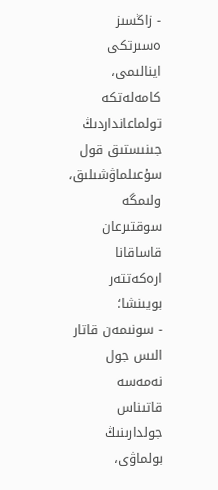- زاڭسىز ەسىرتكى اينالىمى، كامەلەتكە تولماعانداردىڭ جىنىستىق قول سۇعىلماۋشىلىق، ولىمگە سوقتىرعان قاساقانا ارەكەتتەر بويىنشا؛
- سونىمەن قاتار الىس جول نەمەسە قاتىناس جولدارىنىڭ بولماۋى،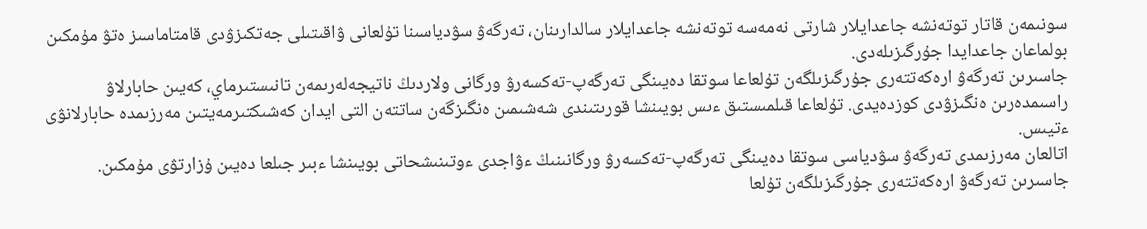سونىمەن قاتار توتەنشە جاعدايلار شارتى نەمەسە توتەنشە جاعدايلار سالدارىنان، تەرگەۋ سۋدياسىنا تۇلعانى ۋاقىتىلى جەتكىزۋدى قامتاماسىز ەتۋ مۇمكىن بولماعان جاعدايدا جۇرگىزىلەدى.
جاسىرىن تەرگەۋ ارەكەتتەرى جۇرگىزىلگەن تۇلعاعا سوتقا دەيىنگى تەرگەپ-تەكسەرۋ ورگانى ولاردىڭ ناتيجەلەرىمەن تانىستىرماي، كەيىن حابارلاۋ راسىمدەرىن ەنگىزۋدى كوزدەيدى. تۇلعاعا قىلمىستىق ءىس بويىنشا قورىتىندى شەشىمىن ەنگىزگەن ساتتەن التى ايدان كەشىكتىرمەيتىن مەرزىمدە حابارلانۋى ءتيىس.
اتالعان مەرزىمدى تەرگەۋ سۋدياسى سوتقا دەيىنگى تەرگەپ-تەكسەرۋ ورگانىنىڭ ءۋاجدى ءوتىنىشحاتى بويىنشا ءبىر جىلعا دەيىن ۇزارتۋى مۇمكىن.
جاسىرىن تەرگەۋ ارەكەتتەرى جۇرگىزىلگەن تۇلعا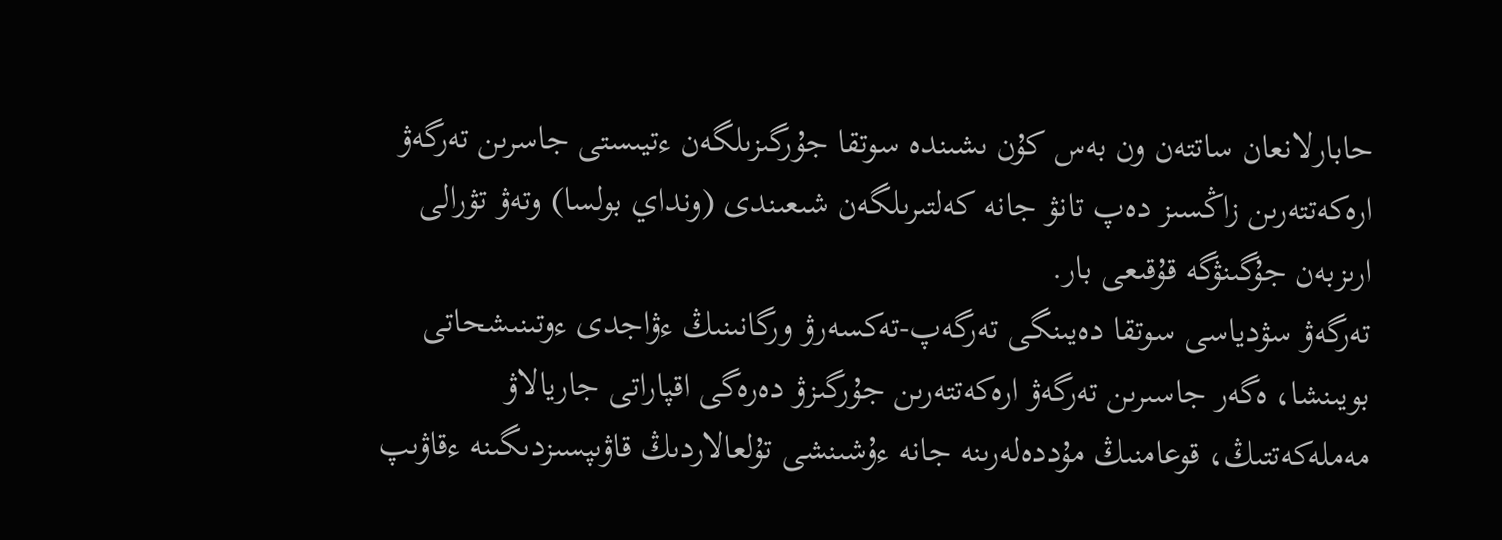حابارلانعان ساتتەن ون بەس كۇن ىشىندە سوتقا جۇرگىزىلگەن ءتيىستى جاسرىن تەرگەۋ ارەكەتتەرىن زاڭسىز دەپ تانۋ جانە كەلتىرىلگەن شىعىندى (ونداي بولسا) وتەۋ تۋرالى ارىزبەن جۇگىنۋگە قۇقىعى بار.
تەرگەۋ سۋدياسى سوتقا دەيىنگى تەرگەپ-تەكسەرۋ ورگانىنىڭ ءۋاجدى ءوتىنىشحاتى بويىنشا، ەگەر جاسىرىن تەرگەۋ ارەكەتتەرىن جۇرگىزۋ دەرەگى اقپاراتى جاريالاۋ مەملەكەتتىڭ، قوعامنىڭ مۇددەلەرىنە جانە ءۇشىنشى تۇلعالاردىڭ قاۋىپسىزدىگىنە ءقاۋىپ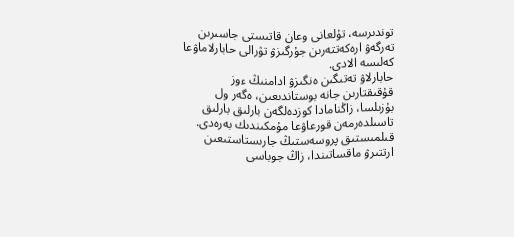توندىرسە، تۇلعانى وعان قاتىستى جاسىرىن تەرگەۋ ارەكەتتەرىن جۇرگىزۋ تۋرالى حابارلاماۋعا كەلىسە الادى.
حابارلاۋ تەتىگىن ەنگىزۋ ادامنىڭ ءوز قۇقىقتارىن جانە بوستاندىعىن، ەگەر ول بۇزىلسا، زاڭنامادا كوزدەلگەن بارلىق بارلىق تاسىلدەرمەن قورعاۋعا مۇمكىندىك بەرەدى.
قىلمىستىق پروسەستىڭ جارىستاستىعىن ارتتىرۋ ماقساتىندا، زاڭ جوباسى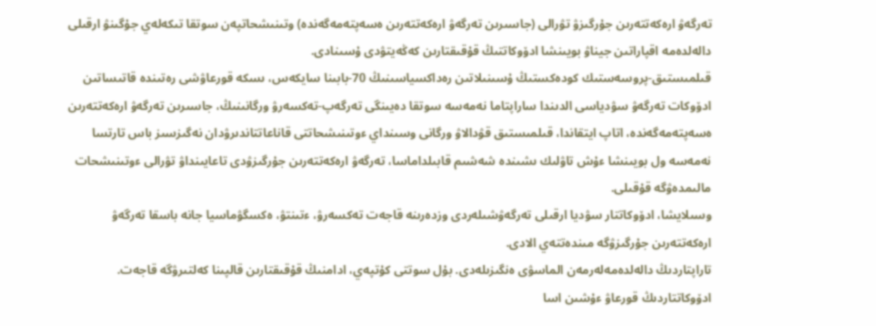تەرگەۋ ارەكەتتەرىن جۇرگىزۋ تۋرالى (جاسىرىن تەرگەۋ ارەكەتتەرىن ەسەپتەمەگەندە) وتىنىشحاتپەن سوتقا تىكەلەي جۇگىنۋ ارقىلى دالەلدەمە اقپاراتىن جيناۋ بويىنشا ادۆوكاتتىڭ قۇقىقتارىن كەڭەيتۋدى ۇسىنادى.
قىلمىستىق-پروسەستىك كودەكستىڭ ۇسىنىلاتىن رەداكسياسىنىڭ 70-بابىنا سايكەس، ىسكە قورعاۋشى رەتىندە قاتىساتىن ادۆوكات تەرگەۋ سۋدياسى الدىندا ساراپتاما نەمەسە سوتقا دەيىنگى تەرگەپ-تەكسەرۋ ورگانىنىڭ، جاسىرىن تەرگەۋ ارەكەتتەرىن ەسەپتەمەگەندە، اتاپ ايتقاندا، قىلمىستىق قۋدالاۋ ورگانى وسىنداي ءوتىنىشحاتتى قاناعاتتاندىرۋدان نەگىزسىز باس تارتسا نەمەسە ول بويىنشا ءۇش تاۋلىك ىشىندە شەشىم قابىلداماسا، تەرگەۋ ارەكەتتەرىن جۇرگىزۋدى تاعايىنداۋ تۋرالى ءوتىنىشحات مالىمدەۋگە قۇقىلى.
وسىلايشا، ادۆوكاتتار سۋديا ارقىلى تەرگەۋشىلەردى وزدەرىنە قاجەت تەكسەرۋ، ءتىنتۋ، ەكسگۋماسيا جانە باسقا تەرگەۋ ارەكەتتەرىن جۇرگىزۋگە مىندەتتەي الادى.
تاراپتاردىڭ دالەلدەمەلەرمەن الماسۋى ەنگىزىلەدى. بۇل سوتتى كۇتپەي، ادامنىڭ قۇقىقتارىن قالپىنا كەلتىرۋگە قاجەت. ادۆوكاتتاردىڭ قورعاۋ ءۇشىن اسا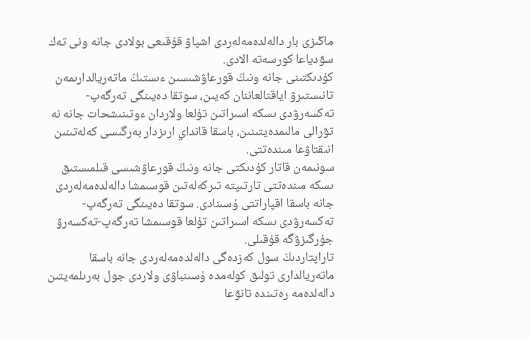ماڭىزى بار دالەلدەمەلەردى اشپاۋ قۇقىعى بولادى جانە ونى تەك سۋدياعا كورسەتە الادى.
كۇدىكتىنى جانە ونىڭ قورعاۋشىسىن ءىستىڭ ماتەريالدارىمەن تانىستىرۋ اياقتالعاننان كەيىن، سوتقا دەيىنگى تەرگەپ-تەكسەرۋدى ىسكە اسىراتىن تۇلعا ولاردان ءوتىنىشحات جانە نە تۋرالى مالىمدەيتىنىن، باسقا قانداي ارىزدار بەرگىسى كەلەتىنىن انىقتاۋعا مىندەتتى.
سونىمەن قاتار كۇدىكتى جانە ونىڭ قورعاۋشىسى قىلمىستىق ىسكە مىندەتتى تارتىپتە تىركەلەتىن قوسىمشا دالەلدەمەلەردى جانە باسقا اقپاراتتى ۇسىنادى. سوتقا دەيىنگى تەرگەپ-تەكسەرۋدى ىسكە اسىراتىن تۇلعا قوسىمشا تەرگەپ-تەكسەرۋ جۇرگىزۋگە قۇقىلى.
تاراپتاردىڭ سول كەزدەگى دالەلدەمەلەردى جانە باسقا ماتەريالدارى تولىق كولەمدە ۇسىنباۋى ولاردى جول بەرىلمەيتىن دالەلدەمە رەتىندە تانۋعا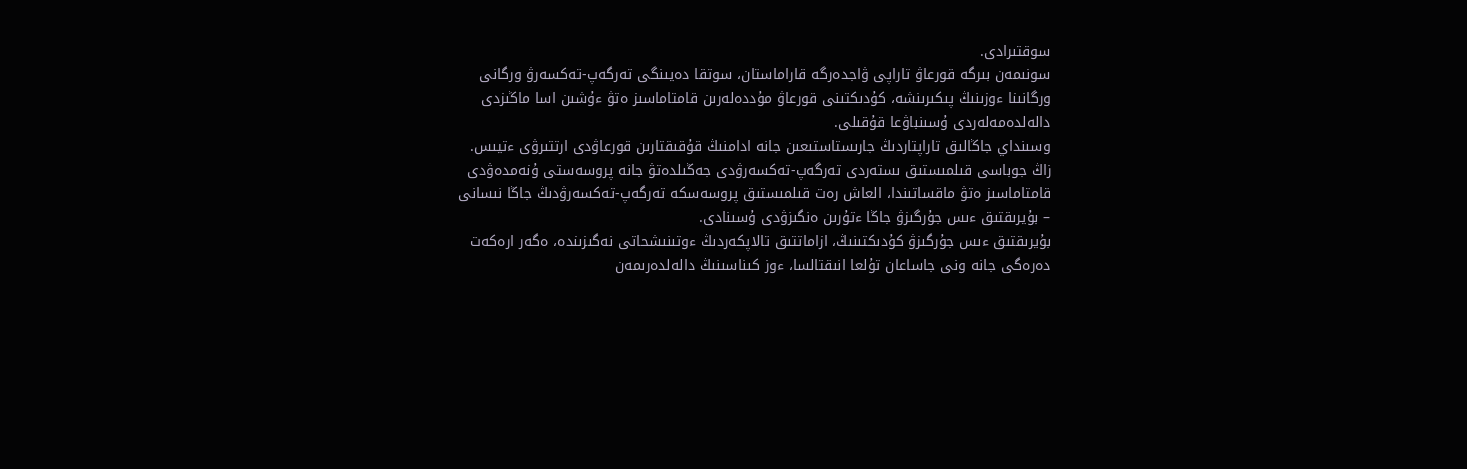سوقتىرادى.
سونىمەن بىرگە قورعاۋ تاراپى ۋاجدەرگە قاراماستان، سوتقا دەيىنگى تەرگەپ-تەكسەرۋ ورگانى ورگانىنا ءوزىنىڭ پىكىرىنشە، كۇدىكتىنى قورعاۋ مۇددەلەرىن قامتاماسىز ەتۋ ءۇشىن اسا ماڭىزدى دالەلدەمەلەردى ۇسىنباۋعا قۇقىلى.
وسىنداي جاڭالىق تاراپتاردىڭ جارىستاستىعىن جانە ادامنىڭ قۇقىقتارىن قورعاۋدى ارتتىرۋى ءتيىس.
زاڭ جوباسى قىلمىستىق ىستەردى تەرگەپ-تەكسەرۋدى جەڭىلدەتۋ جانە پروسەستى ۇنەمدەۋدى قامتاماسىز ەتۋ ماقساتىندا، العاش رەت قىلمىستىق پروسەسكە تەرگەپ-تەكسەرۋدىڭ جاڭا نىسانى – بۇيرىقتىق ءىس جۇرگىزۋ جاڭا ءتۇرىن ەنگىزۋدى ۇسىنادى.
بۇيرىقتىق ءىس جۇرگىزۋ كۇدىكتىنىڭ، ازاماتتىق تالاپكەردىڭ ءوتىنىشحاتى نەگىزىندە، ەگەر ارەكەت دەرەگى جانە ونى جاساعان تۇلعا انىقتالسا، ءوز كىناسىنىڭ دالەلدەرىمەن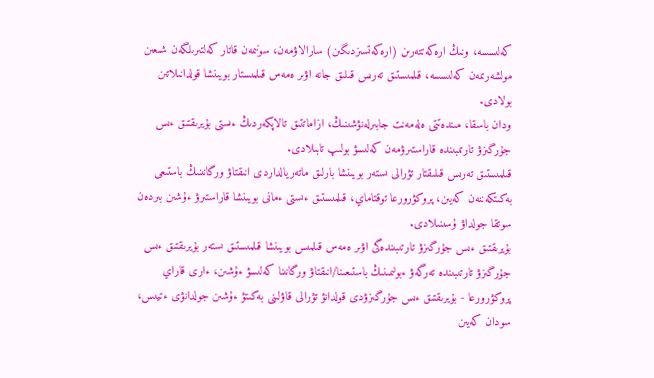كەلىسسە، ونىڭ ارەكەتتەرىن (ارەكەتسىزدىگىن) سارالاۋمەن، سونىمەن قاتار كەلتىرىلگەن شىعىن مولشەرىمەن كەلىسسە، قىلمىستىق تەرىس قىلىق جانە اۋىر ەمەس قىلمىستار بويىنشا قولدانىلاتىن بولادى.
ودان باسقا، مىندەتتى ەلەمەنت جابىرلەنۋشىنىڭ، ازاماتتىق تالاپكەردىڭ ءىستى بۇيرىقتىق ءىس جۇرگىزۋ تارتىبىندە قاراستىرۋمەن كەلىسۋ بولىپ تابىلادى.
قىلمىستىق تەرىس قىلىقتار تۋرالى ىستەر بويىنشا بارلىق ماتەريالداردى انىقتاۋ ورگانىنىڭ باستىعى بەكىتكەننەن كەيىن، پروكۋرورعا توقتاماي، قىلمىستىق ءىستى ءمانى بويىنشا قاراستىرۋ ءۇشىن بىردەن سوتقا جولداۋ ۇسىنىلادى.
بۇيرىقتىق ءىس جۇرگىزۋ تارتىبىندەگى اۋىر ەمەس قىلمىس بويىنشا قىلمىستىق ىستەر بۇيرىقتىق ءىس جۇرگىزۋ تارتىبىندە تەرگەۋ ءبولىمىنىڭ باستىعىنا/انىقتاۋ ورگانىنا كەلىسۋ ءۇشىن، ءارى قاراي پروكۋرورعا - بۇيرىقتىق ءىس جۇرگىزۋدى قولدانۋ تۋرالى قاۋلىنى بەكىتۋ ءۇشىن جولدانۋى ءتيىس، سودان كەيىن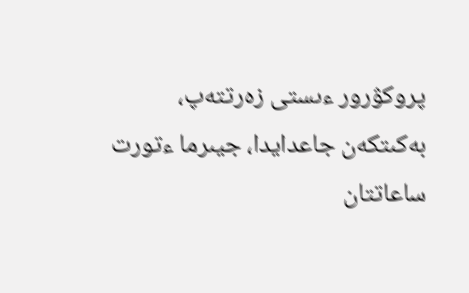پروكۋرور ءىستى زەرتتەپ، بەكىتكەن جاعدايدا، جيىرما ءتورت ساعاتتان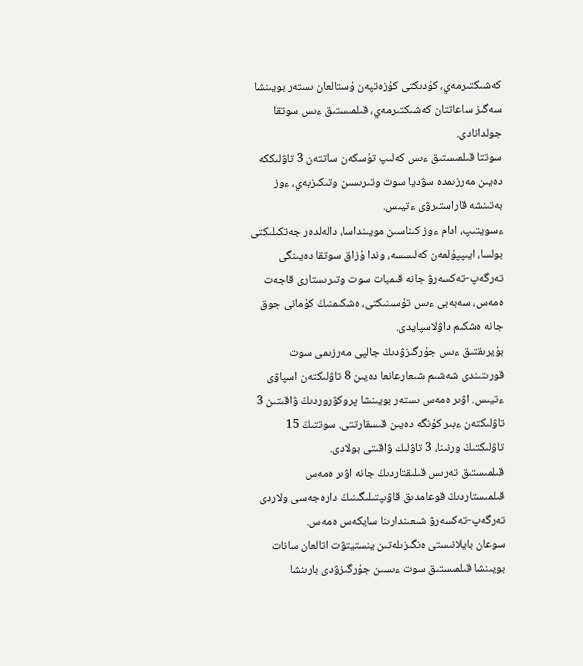كەشىكتىرمەي، كۇدىكتى كۇزەتپەن ۇستالعان ىستەر بويىنشا سەگىز ساعاتتان كەشىكتىرمەي، قىلمىستىق ءىس سوتقا جولدانادى.
سوتتا قىلمىستىق ءىس كەلىپ تۇسكەن ساتتەن 3 تاۋلىككە دەيىن مەرزىمدە سۋديا سوت وتىرىسىن وتىكىزبەي، ءوز بەتىنشە قاراستىرۋى ءتيىس.
ءسويتىپ، ادام ءوز كىناسىن مويىنداسا، دالەلدەر جەتكىلىكتى بولسا، ايىپپۇلمەن كەلىسسە، وندا ۇزاق سوتقا دەيىنگى تەرگەپ-تەكسەرۋ جانە قىمبات سوت وتىرىستارى قاجەت ەمەس، سەبەبى ءىس تۇسىنىكتى، ەشكىمنىڭ كۇمانى جوق جانە ەشكىم داۋلاسپايدى.
بۇيرىقتىق ءىس جۇرگىزۋدىڭ جالپى مەرزىمى سوت قورىتىندى شەشىم شىعارعانعا دەيىن 8 تاۋلىكتەن اسپاۋى ءتيىس. اۋىر ەمەس ىستەر بويىنشا پروكۋروردىڭ ۋاقىتىن 3 تاۋلىكتەن ءبىر كۇنگە دەيىن قىسقارتتى. سوتتىڭ 15 تاۋلىكتىڭ ورنىنا، 3 تاۋلىك ۋاقىتى بولادى.
قىلمىستىق تەرىس قىلىقتاردىڭ جانە اۋىر ەمەس قىلمىستاردىڭ قوعامدىق قاۋىپتىلىگىنىڭ دارەجەسى ولاردى تەرگەپ-تەكسەرۋ شىعىندارىنا سايكەس ەمەس.
سوعان بايلانىستى ەنگىزىلەتىن ينستيتۋت اتالعان سانات بويىنشا قىلمىستىق سوت ءىسىن جۇرگىزۋدى بارىنشا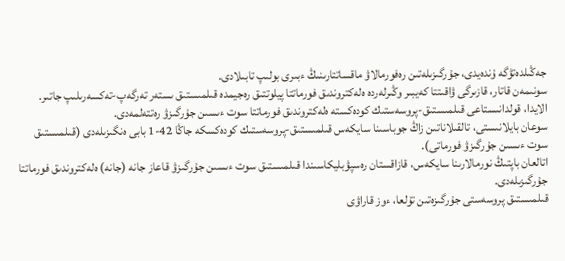جەڭىلدەتۋگە ۇندەيدى، جۇرگىزىلەتىن رەفورمالاۋ ماقساتتارىنىڭ ءبىرى بولىپ تابىلادى.
سونىمەن قاتار، قازىرگى ۋاقىتتا كەيبىر وڭىرلەردە ەلەكتروندىق فورماتتا پيلوتتىق رەجيمدە قىلمىستىق ىستەر تەرگەپ-تەكسەرىلىپ جاتىر.
الايدا، قولدانىستاعى قىلمىستىق-پروسەستىك كودەكستە ەلەكتروندىق فورماتتا سوت ءىسىن جۇرگىزۋ رەتتەلمەدى.
سوعان بايلانىستى، تالقىلاناتىن زاڭ جوباسىنا سايكەس قىلمىستىق-پروسەستىك كودەكسكە جاڭا 42-1 بابى ەنگىزىلەدى (قىلمىستىق سوت ءىسىن جۇرگىزۋ فورماتى).
اتالعان باپتىڭ نورمالارىنا سايكەس، قازاقستان رەسپۋبليكاسىندا قىلمىستىق سوت ءىسىن جۇرگىزۋ قاعاز جانە (جانە) ەلەكتروندىق فورماتتا جۇرگىزىلەدى.
قىلمىستىق پروسەستى جۇرگىزەتىن تۇلعا، ءوز قاراۋى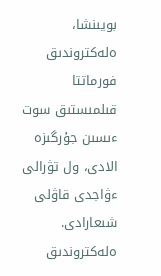بويىنشا، ەلەكتروندىق فورماتتا قىلمىستىق سوت ءىسىن جۇرگىزە الادى، ول تۋرالى ءۋاجدى قاۋلى شىعارادى.
ەلەكتروندىق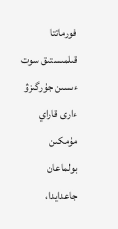فورماتتا قىلمىستىق سوت ءىسىن جۇرگىزۋ ءارى قاراي مۇمكىن بولماعان جاعدايدا،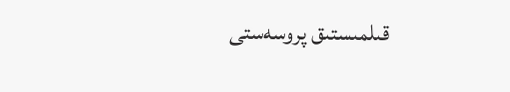قىلمىستىق پروسەستى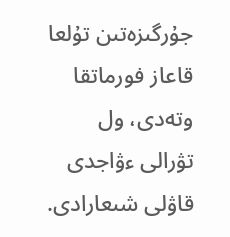جۇرگىزەتىن تۇلعا قاعاز فورماتقا وتەدى، ول تۋرالى ءۋاجدى قاۋلى شىعارادى.